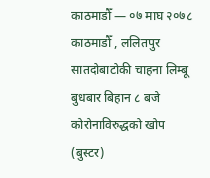काठमाडौँ — ०७ माघ २०७८
काठमाडौँ , ललितपुर सातदोबाटोकी चाहना लिम्बू बुधबार बिहान ८ बजे कोरोनाविरुद्धको खोप (बुस्टर)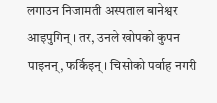लगाउन निजामती अस्पताल बानेश्वर आइपुगिन् । तर, उनले खोपको कुपन पाइनन्, फर्किइन् । चिसोको पर्वाह नगरी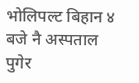भोलिपल्ट बिहान ४ बजे नै अस्पताल पुगेर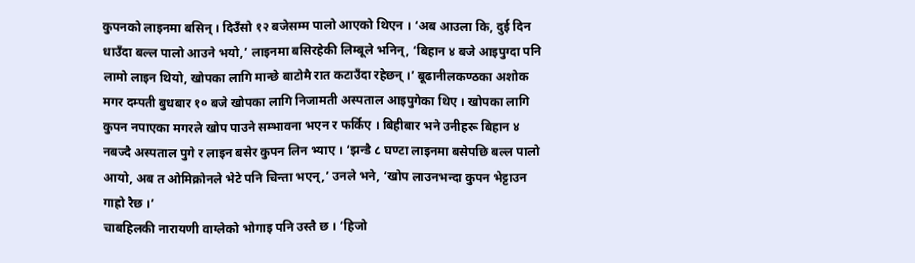कुपनको लाइनमा बसिन् । दिउँसो १२ बजेसम्म पालो आएको थिएन । ‘अब आउला कि, दुई दिन धाउँदा बल्ल पालो आउने भयो,’ लाइनमा बसिरहेकी लिम्बूले भनिन्, ‘बिहान ४ बजे आइपुग्दा पनि लामो लाइन थियो, खोपका लागि मान्छे बाटोमै रात कटाउँदा रहेछन् ।’ बूढानीलकण्ठका अशोक मगर दम्पती बुधबार १० बजे खोपका लागि निजामती अस्पताल आइपुगेका थिए । खोपका लागि कुपन नपाएका मगरले खोप पाउने सम्भावना भएन र फर्किए । बिहीबार भने उनीहरू बिहान ४ नबज्दै अस्पताल पुगे र लाइन बसेर कुपन लिन भ्याए । ‘झन्डै ८ घण्टा लाइनमा बसेपछि बल्ल पालो आयो, अब त ओमिक्रोनले भेटे पनि चिन्ता भएन्,’ उनले भने, ‘खोप लाउनभन्दा कुपन भेट्टाउन गाह्रो रैछ ।’
चाबहिलकी नारायणी वाग्लेको भोगाइ पनि उस्तै छ । ‘हिजो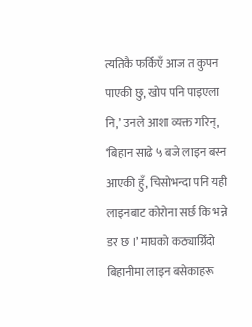त्यतिकै फर्किएँ आज त कुपन पाएकी छु, खोप पनि पाइएला नि,’ उनले आशा व्यक्त गरिन्, ‘बिहान साढे ५ बजे लाइन बस्न आएकी हुँ, चिसोभन्दा पनि यही लाइनबाट कोरोना सर्छ कि भन्ने डर छ ।’ माघको कठ्याग्रिँदो बिहानीमा लाइन बसेकाहरू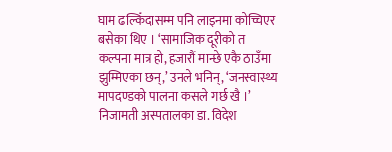घाम ढल्किँदासम्म पनि लाइनमा कोच्चिएर बसेका थिए । ‘सामाजिक दूरीको त कल्पना मात्र हो, हजारौं मान्छे एकै ठाउँमा झुम्मिएका छन्,’ उनले भनिन्, ‘जनस्वास्थ्य मापदण्डको पालना कसले गर्छ खै ।’ निजामती अस्पतालका डा. विदेश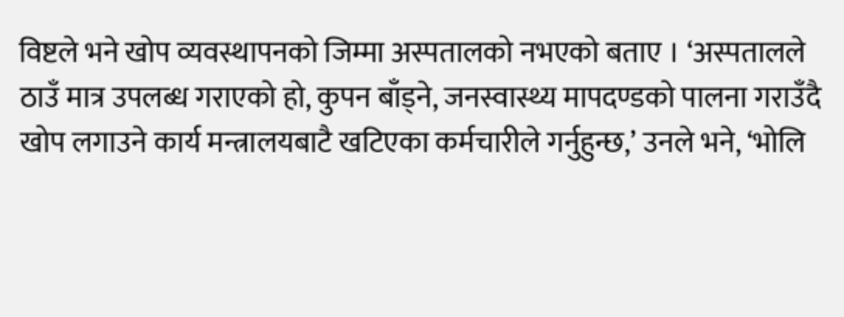विष्टले भने खोप व्यवस्थापनको जिम्मा अस्पतालको नभएको बताए । ‘अस्पतालले ठाउँ मात्र उपलब्ध गराएको हो, कुपन बाँड्ने, जनस्वास्थ्य मापदण्डको पालना गराउँदै खोप लगाउने कार्य मन्त्रालयबाटै खटिएका कर्मचारीले गर्नुहुन्छ,’ उनले भने, ‘भोलि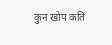कुन खोप कति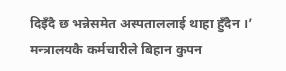दिइँदै छ भन्नेसमेत अस्पताललाई थाहा हुँदैन ।’ मन्त्रालयकै कर्मचारीले बिहान कुपन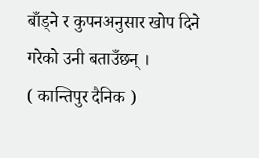बाँड्ने र कुपनअनुसार खोप दिने गरेको उनी बताउँछन् ।
( कान्तिपुर दैनिक )